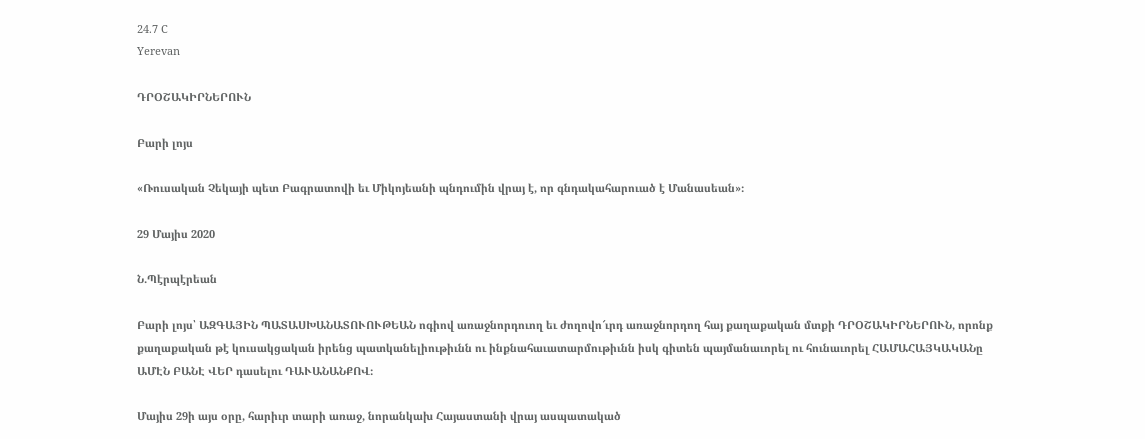24.7 C
Yerevan

ԴՐՕՇԱԿԻՐՆԵՐՈՒՆ

Բարի լոյս

«Ռուսական Չեկայի պետ Բագրատովի եւ Միկոյեանի պնդումին վրայ է, որ գնդակահարուած է Մանասեան»։

29 Մայիս 2020

Ն.Պէրպէրեան

Բարի լոյս՝ ԱԶԳԱՅԻՆ ՊԱՏԱՍԽԱՆԱՏՈՒՈՒԹԵԱՆ ոգիով առաջնորդուող եւ ժողովո՜ւրդ առաջնորդող հայ քաղաքական մտքի ԴՐՕՇԱԿԻՐՆԵՐՈՒՆ, որոնք քաղաքական թէ կուսակցական իրենց պատկանելիութիւնն ու ինքնահաւատարմութիւնն իսկ գիտեն պայմանաւորել ու հունաւորել ՀԱՄԱՀԱՅԿԱԿԱՆը ԱՄԷՆ ԲԱՆԷ ՎԵՐ դասելու ԴԱՒԱՆԱՆՔՈՎ։

Մայիս 29ի այս օրը, հարիւր տարի առաջ, նորանկախ Հայաստանի վրայ ասպատակած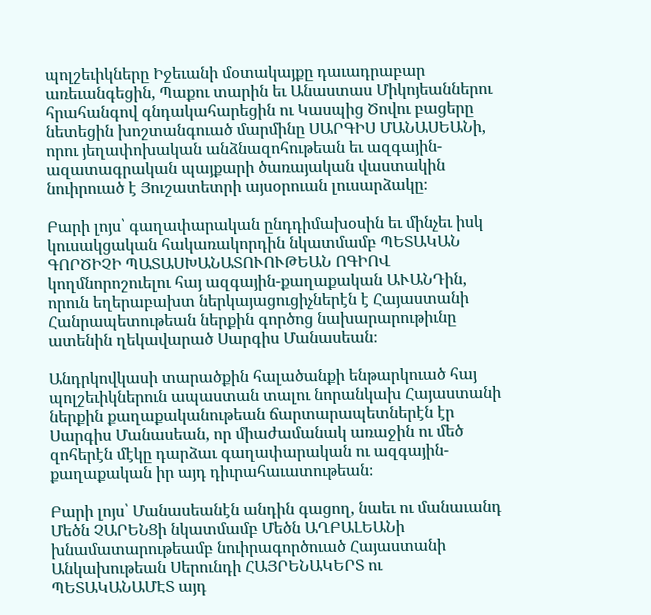պոլշեւիկները Իջեւանի մօտակայքը դաւադրաբար առեւանգեցին, Պաքու տարին եւ Անաստաս Միկոյեաններու հրահանգով գնդակահարեցին ու Կասպից Ծովու բացերը նետեցին խոշտանգուած մարմինը ՍԱՐԳԻՍ ՄԱՆԱՍԵԱՆի, որու յեղափոխական անձնազոհութեան եւ ազգային-ազատագրական պայքարի ծառայական վաստակին նուիրուած է Յուշատետրի այսօրուան լուսարձակը։

Բարի լոյս՝ գաղափարական ընդդիմախօսին եւ մինչեւ իսկ կուսակցական հակառակորդին նկատմամբ ՊԵՏԱԿԱՆ ԳՈՐԾԻՉԻ ՊԱՏԱՍԽԱՆԱՏՈՒՈՒԹԵԱՆ ՈԳԻՈՎ կողմնորոշուելու հայ ազգային-քաղաքական ԱՒԱՆԴին, որուն եղերաբախտ ներկայացուցիչներէն է Հայաստանի Հանրապետութեան ներքին գործոց նախարարութիւնը ատենին ղեկավարած Սարգիս Մանասեան։

Անդրկովկասի տարածքին հալածանքի ենթարկուած հայ պոլշեւիկներուն ապաստան տալու նորանկախ Հայաստանի ներքին քաղաքականութեան ճարտարապետներէն էր Սարգիս Մանասեան, որ միաժամանակ առաջին ու մեծ զոհերէն մէկը դարձաւ գաղափարական ու ազգային-քաղաքական իր այդ դիւրահաւատութեան։

Բարի լոյս՝ Մանասեանէն անդին գացող, նաեւ ու մանաւանդ Մեծն ՉԱՐԵՆՑի նկատմամբ Մեծն ԱՂԲԱԼԵԱՆի խնամատարութեամբ նուիրագործուած Հայաստանի Անկախութեան Սերունդի ՀԱՅՐԵՆԱԿԵՐՏ ու ՊԵՏԱԿԱՆԱՄԷՏ այդ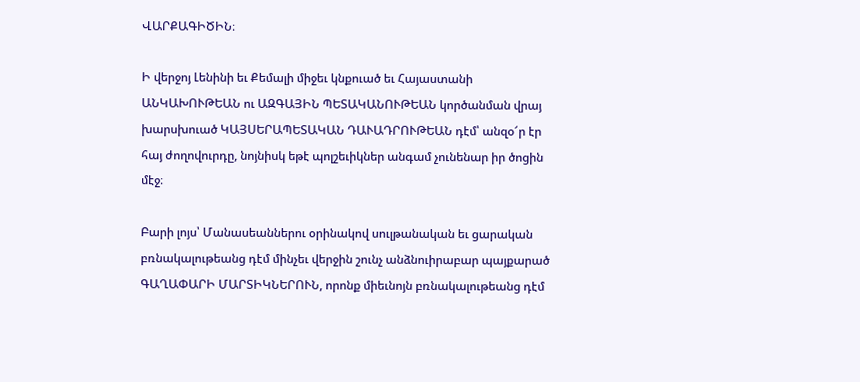ՎԱՐՔԱԳԻԾԻՆ։

Ի վերջոյ Լենինի եւ Քեմալի միջեւ կնքուած եւ Հայաստանի ԱՆԿԱԽՈՒԹԵԱՆ ու ԱԶԳԱՅԻՆ ՊԵՏԱԿԱՆՈՒԹԵԱՆ կործանման վրայ խարսխուած ԿԱՅՍԵՐԱՊԵՏԱԿԱՆ ԴԱՒԱԴՐՈՒԹԵԱՆ դէմ՝ անզօ՜ր էր հայ ժողովուրդը, նոյնիսկ եթէ պոլշեւիկներ անգամ չունենար իր ծոցին մէջ։

Բարի լոյս՝ Մանասեաններու օրինակով սուլթանական եւ ցարական բռնակալութեանց դէմ մինչեւ վերջին շունչ անձնուիրաբար պայքարած ԳԱՂԱՓԱՐԻ ՄԱՐՏԻԿՆԵՐՈՒՆ, որոնք միեւնոյն բռնակալութեանց դէմ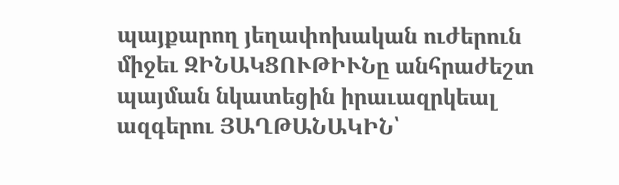պայքարող յեղափոխական ուժերուն միջեւ ԶԻՆԱԿՑՈՒԹԻՒՆը անհրաժեշտ պայման նկատեցին իրաւազրկեալ ազգերու ՅԱՂԹԱՆԱԿԻՆ՝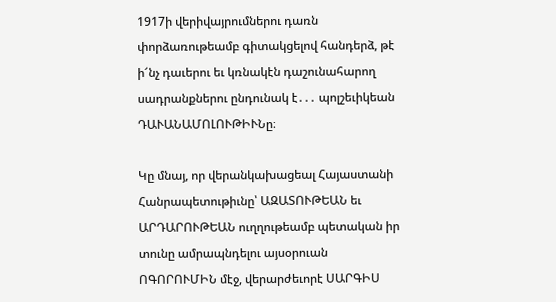1917ի վերիվայրումներու դառն փորձառութեամբ գիտակցելով հանդերձ, թէ ի՜նչ դաւերու եւ կռնակէն դաշունահարող սադրանքներու ընդունակ է․․․ պոլշեւիկեան ԴԱՒԱՆԱՄՈԼՈՒԹԻՒՆը։

Կը մնայ, որ վերանկախացեալ Հայաստանի Հանրապետութիւնը՝ ԱԶԱՏՈՒԹԵԱՆ եւ ԱՐԴԱՐՈՒԹԵԱՆ ուղղութեամբ պետական իր տունը ամրապնդելու այսօրուան ՈԳՈՐՈՒՄԻՆ մէջ, վերարժեւորէ ՍԱՐԳԻՍ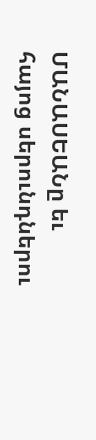ՄԱՆԱՍԵԱՆը եւ հայոց սերունդներու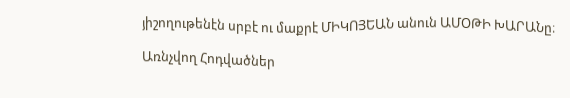յիշողութենէն սրբէ ու մաքրէ ՄԻԿՈՅԵԱՆ անուն ԱՄՕԹԻ ԽԱՐԱՆը։

Առնչվող Հոդվածներ